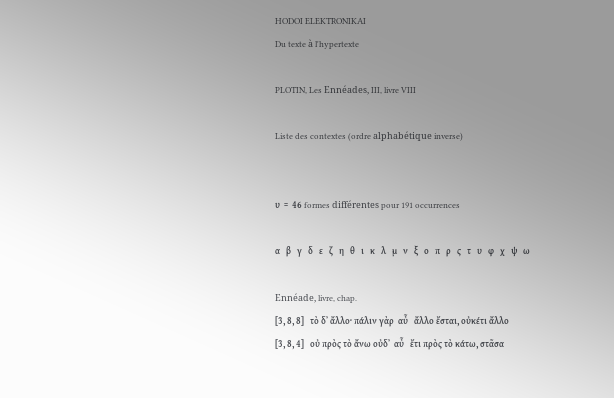HODOI ELEKTRONIKAI
Du texte à l'hypertexte

PLOTIN, Les Ennéades, III, livre VIII

Liste des contextes (ordre alphabétique inverse)


υ  =  46 formes différentes pour 191 occurrences

α   β   γ   δ   ε   ζ   η   θ   ι   κ   λ   μ   ν   ξ   ο   π   ρ   ς   τ   υ   φ   χ   ψ   ω

Ennéade, livre, chap.
[3, 8, 8]   τὸ δ᾽ ἄλλο· πάλιν γὰρ  αὖ   ἄλλο ἔσται, οὐκέτι ἄλλο
[3, 8, 4]   οὐ πρὸς τὸ ἄνω οὐδ᾽  αὖ   ἔτι πρὸς τὸ κάτω, στᾶσα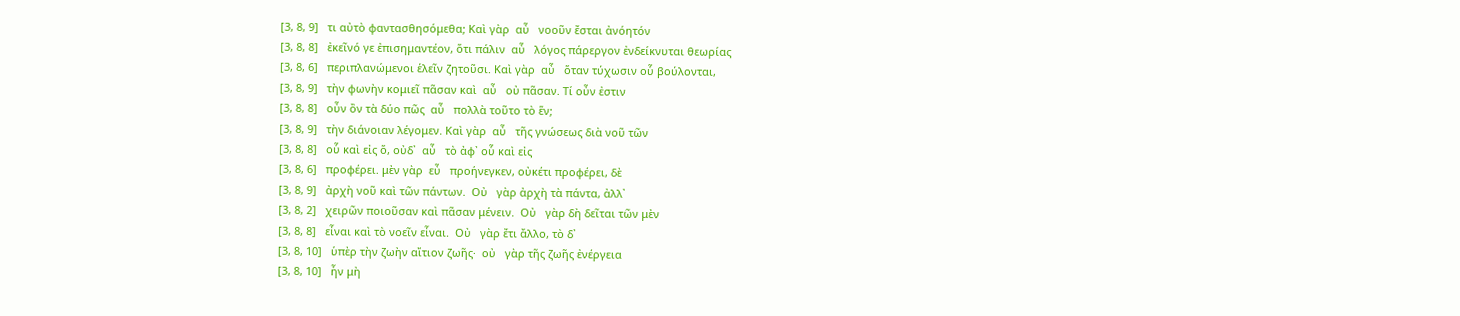[3, 8, 9]   τι αὐτὸ φαντασθησόμεθα; Καὶ γὰρ  αὖ   νοοῦν ἔσται ἀνόητόν
[3, 8, 8]   ἐκεῖνό γε ἐπισημαντέον, ὅτι πάλιν  αὖ   λόγος πάρεργον ἐνδείκνυται θεωρίας
[3, 8, 6]   περιπλανώμενοι ἑλεῖν ζητοῦσι. Καὶ γὰρ  αὖ   ὅταν τύχωσιν οὗ βούλονται,
[3, 8, 9]   τὴν φωνὴν κομιεῖ πᾶσαν καὶ  αὖ   οὐ πᾶσαν. Τί οὖν ἐστιν
[3, 8, 8]   οὖν ὂν τὰ δύο πῶς  αὖ   πολλὰ τοῦτο τὸ ἕν;
[3, 8, 9]   τὴν διάνοιαν λέγομεν. Καὶ γὰρ  αὖ   τῆς γνώσεως διὰ νοῦ τῶν
[3, 8, 8]   οὗ καὶ εἰς ὅ, οὐδ᾽  αὖ   τὸ ἀφ᾽ οὗ καὶ εἰς
[3, 8, 6]   προφέρει. μὲν γὰρ  εὖ   προήνεγκεν, οὐκέτι προφέρει, δὲ
[3, 8, 9]   ἀρχὴ νοῦ καὶ τῶν πάντων.  Οὐ   γὰρ ἀρχὴ τὰ πάντα, ἀλλ᾽
[3, 8, 2]   χειρῶν ποιοῦσαν καὶ πᾶσαν μένειν.  Οὐ   γὰρ δὴ δεῖται τῶν μὲν
[3, 8, 8]   εἶναι καὶ τὸ νοεῖν εἶναι.  Οὐ   γὰρ ἔτι ἄλλο, τὸ δ᾽
[3, 8, 10]   ὑπὲρ τὴν ζωὴν αἴτιον ζωῆς·  οὐ   γὰρ τῆς ζωῆς ἐνέργεια
[3, 8, 10]   ἦν μὴ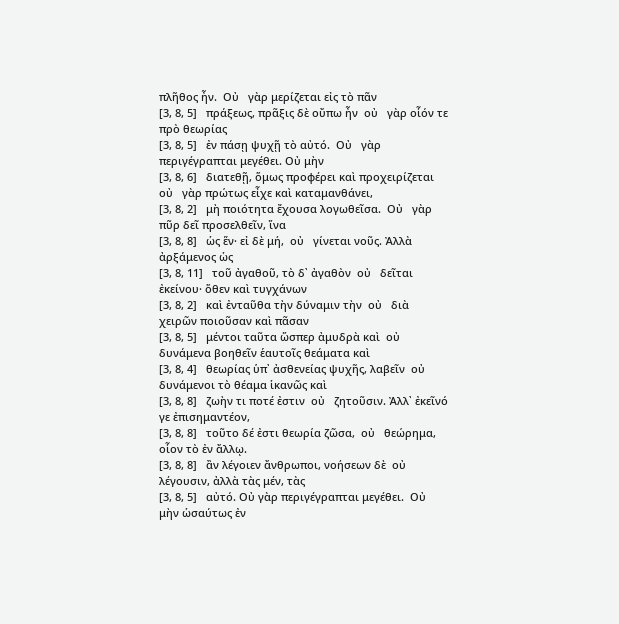πλῆθος ἦν.  Οὐ   γὰρ μερίζεται εἰς τὸ πᾶν
[3, 8, 5]   πράξεως, πρᾶξις δὲ οὔπω ἦν  οὐ   γὰρ οἷόν τε πρὸ θεωρίας
[3, 8, 5]   ἐν πάσῃ ψυχῇ τὸ αὐτό.  Οὐ   γὰρ περιγέγραπται μεγέθει. Οὐ μὴν
[3, 8, 6]   διατεθῇ, ὅμως προφέρει καὶ προχειρίζεται  οὐ   γὰρ πρώτως εἶχε καὶ καταμανθάνει,
[3, 8, 2]   μὴ ποιότητα ἔχουσα λογωθεῖσα.  Οὐ   γὰρ πῦρ δεῖ προσελθεῖν, ἵνα
[3, 8, 8]   ὡς ἕν· εἰ δὲ μή,  οὐ   γίνεται νοῦς. Ἀλλὰ ἀρξάμενος ὡς
[3, 8, 11]   τοῦ ἀγαθοῦ, τὸ δ᾽ ἀγαθὸν  οὐ   δεῖται ἐκείνου· ὅθεν καὶ τυγχάνων
[3, 8, 2]   καὶ ἐνταῦθα τὴν δύναμιν τὴν  οὐ   διὰ χειρῶν ποιοῦσαν καὶ πᾶσαν
[3, 8, 5]   μέντοι ταῦτα ὥσπερ ἀμυδρὰ καὶ  οὐ   δυνάμενα βοηθεῖν ἑαυτοῖς θεάματα καὶ
[3, 8, 4]   θεωρίας ὑπ᾽ ἀσθενείας ψυχῆς, λαβεῖν  οὐ   δυνάμενοι τὸ θέαμα ἱκανῶς καὶ
[3, 8, 8]   ζωὴν τι ποτέ ἐστιν  οὐ   ζητοῦσιν. Ἀλλ᾽ ἐκεῖνό γε ἐπισημαντέον,
[3, 8, 8]   τοῦτο δέ ἐστι θεωρία ζῶσα,  οὐ   θεώρημα, οἷον τὸ ἐν ἄλλῳ.
[3, 8, 8]   ἂν λέγοιεν ἄνθρωποι, νοήσεων δὲ  οὐ   λέγουσιν, ἀλλὰ τὰς μέν, τὰς
[3, 8, 5]   αὐτό. Οὐ γὰρ περιγέγραπται μεγέθει.  Οὐ   μὴν ὡσαύτως ἐν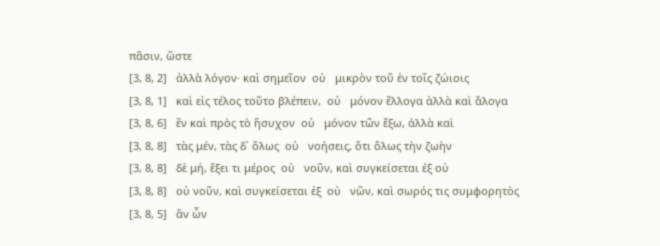πᾶσιν, ὥστε
[3, 8, 2]   ἀλλὰ λόγον· καὶ σημεῖον  οὐ   μικρὸν τοῦ ἐν τοῖς ζώιοις
[3, 8, 1]   καὶ εἰς τέλος τοῦτο βλέπειν,  οὐ   μόνον ἔλλογα ἀλλὰ καὶ ἄλογα
[3, 8, 6]   ἓν καὶ πρὸς τὸ ἥσυχον  οὐ   μόνον τῶν ἔξω, ἀλλὰ καὶ
[3, 8, 8]   τὰς μέν, τὰς δ᾽ ὅλως  οὐ   νοήσεις, ὅτι ὅλως τὴν ζωὴν
[3, 8, 8]   δὲ μή, ἕξει τι μέρος  οὐ   νοῦν, καὶ συγκείσεται ἐξ οὐ
[3, 8, 8]   οὐ νοῦν, καὶ συγκείσεται ἐξ  οὐ   νῶν, καὶ σωρός τις συμφορητὸς
[3, 8, 5]   ἂν ὧν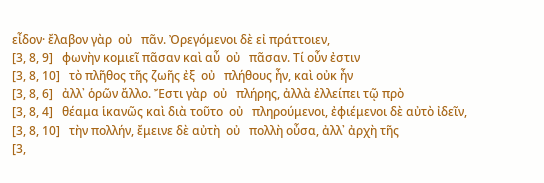εἶδον· ἔλαβον γὰρ  οὐ   πᾶν. Ὀρεγόμενοι δὲ εἰ πράττοιεν,
[3, 8, 9]   φωνὴν κομιεῖ πᾶσαν καὶ αὖ  οὐ   πᾶσαν. Τί οὖν ἐστιν
[3, 8, 10]   τὸ πλῆθος τῆς ζωῆς ἐξ  οὐ   πλήθους ἦν, καὶ οὐκ ἦν
[3, 8, 6]   ἀλλ᾽ ὁρῶν ἄλλο. Ἔστι γὰρ  οὐ   πλήρης, ἀλλὰ ἐλλείπει τῷ πρὸ
[3, 8, 4]   θέαμα ἱκανῶς καὶ διὰ τοῦτο  οὐ   πληρούμενοι, ἐφιέμενοι δὲ αὐτὸ ἰδεῖν,
[3, 8, 10]   τὴν πολλήν, ἔμεινε δὲ αὐτὴ  οὐ   πολλὴ οὖσα, ἀλλ᾽ ἀρχὴ τῆς
[3,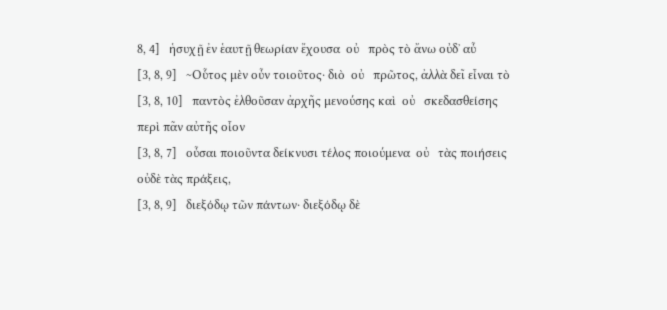8, 4]   ἡσυχῇ ἐν ἑαυτῇ θεωρίαν ἔχουσα  οὐ   πρὸς τὸ ἄνω οὐδ᾽ αὖ
[3, 8, 9]   ~Οὗτος μὲν οὖν τοιοῦτος· διὸ  οὐ   πρῶτος, ἀλλὰ δεῖ εἶναι τὸ
[3, 8, 10]   παντὸς ἐλθοῦσαν ἀρχῆς μενούσης καὶ  οὐ   σκεδασθείσης περὶ πᾶν αὐτῆς οἷον
[3, 8, 7]   οὖσαι ποιοῦντα δείκνυσι τέλος ποιούμενα  οὐ   τὰς ποιήσεις οὐδὲ τὰς πράξεις,
[3, 8, 9]   διεξόδῳ τῶν πάντων· διεξόδῳ δὲ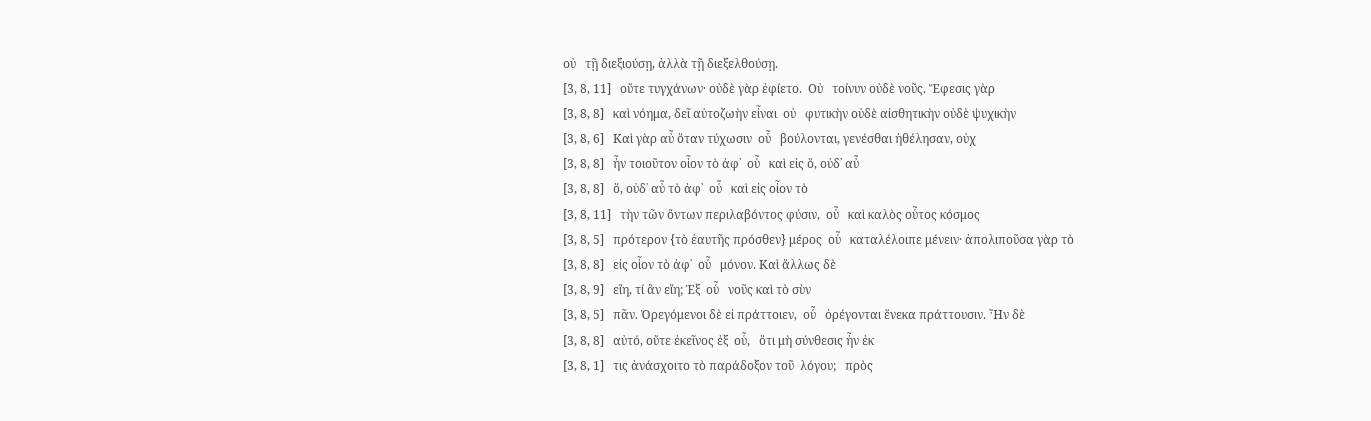οὐ   τῇ διεξιούσῃ, ἀλλὰ τῇ διεξελθούσῃ.
[3, 8, 11]   οὔτε τυγχάνων· οὐδὲ γὰρ ἐφίετο.  Οὐ   τοίνυν οὐδὲ νοῦς. Ἔφεσις γὰρ
[3, 8, 8]   καὶ νόημα, δεῖ αὐτοζωὴν εἶναι  οὐ   φυτικὴν οὐδὲ αἰσθητικὴν οὐδὲ ψυχικὴν
[3, 8, 6]   Καὶ γὰρ αὖ ὅταν τύχωσιν  οὗ   βούλονται, γενέσθαι ἠθέλησαν, οὐχ
[3, 8, 8]   ἦν τοιοῦτον οἷον τὸ ἀφ᾽  οὗ   καὶ εἰς ὅ, οὐδ᾽ αὖ
[3, 8, 8]   ὅ, οὐδ᾽ αὖ τὸ ἀφ᾽  οὗ   καὶ εἰς οἷον τὸ
[3, 8, 11]   τὴν τῶν ὄντων περιλαβόντος φύσιν,  οὗ   καὶ καλὸς οὗτος κόσμος
[3, 8, 5]   πρότερον {τὸ ἑαυτῆς πρόσθεν} μέρος  οὗ   καταλέλοιπε μένειν· ἀπολιποῦσα γὰρ τὸ
[3, 8, 8]   εἰς οἷον τὸ ἀφ᾽  οὗ   μόνον. Καὶ ἄλλως δὲ
[3, 8, 9]   εἴη, τί ἂν εἴη; Ἐξ  οὗ   νοῦς καὶ τὸ σὺν
[3, 8, 5]   πᾶν. Ὀρεγόμενοι δὲ εἰ πράττοιεν,  οὗ   ὀρέγονται ἕνεκα πράττουσιν. Ἦν δὲ
[3, 8, 8]   αὐτό, οὔτε ἐκεῖνος ἐξ  οὗ,   ὅτι μὴ σύνθεσις ἦν ἐκ
[3, 8, 1]   τις ἀνάσχοιτο τὸ παράδοξον τοῦ  λόγου;   πρὸς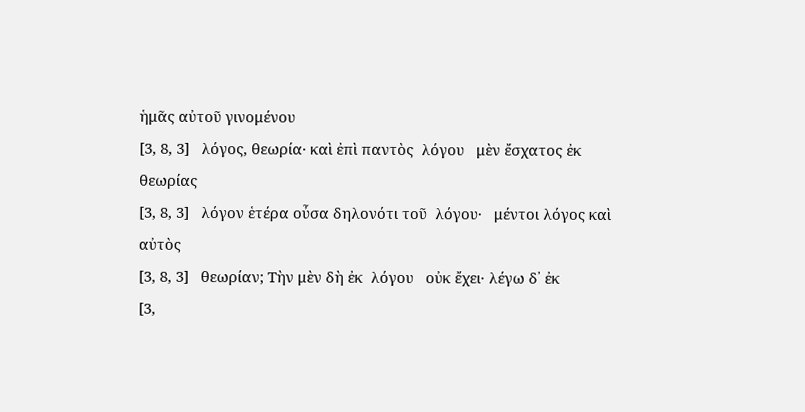ἡμᾶς αὐτοῦ γινομένου
[3, 8, 3]   λόγος, θεωρία· καὶ ἐπὶ παντὸς  λόγου   μὲν ἔσχατος ἐκ θεωρίας
[3, 8, 3]   λόγον ἑτέρα οὖσα δηλονότι τοῦ  λόγου·   μέντοι λόγος καὶ αὐτὸς
[3, 8, 3]   θεωρίαν; Τὴν μὲν δὴ ἐκ  λόγου   οὐκ ἔχει· λέγω δ᾽ ἐκ
[3,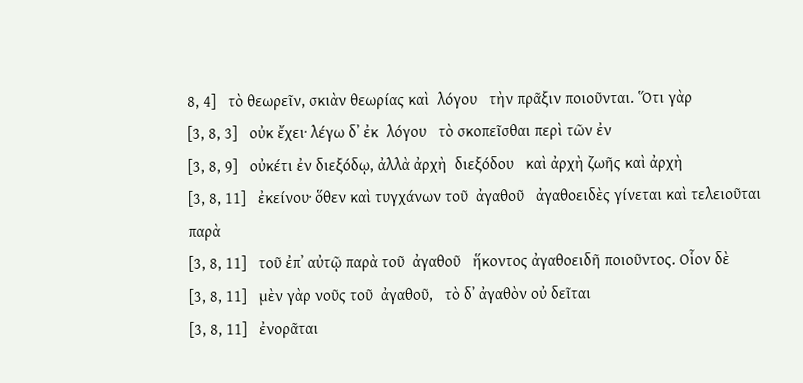8, 4]   τὸ θεωρεῖν, σκιὰν θεωρίας καὶ  λόγου   τὴν πρᾶξιν ποιοῦνται. Ὅτι γὰρ
[3, 8, 3]   οὐκ ἔχει· λέγω δ᾽ ἐκ  λόγου   τὸ σκοπεῖσθαι περὶ τῶν ἐν
[3, 8, 9]   οὐκέτι ἐν διεξόδῳ, ἀλλὰ ἀρχὴ  διεξόδου   καὶ ἀρχὴ ζωῆς καὶ ἀρχὴ
[3, 8, 11]   ἐκείνου· ὅθεν καὶ τυγχάνων τοῦ  ἀγαθοῦ   ἀγαθοειδὲς γίνεται καὶ τελειοῦται παρὰ
[3, 8, 11]   τοῦ ἐπ᾽ αὐτῷ παρὰ τοῦ  ἀγαθοῦ   ἥκοντος ἀγαθοειδῆ ποιοῦντος. Οἷον δὲ
[3, 8, 11]   μὲν γὰρ νοῦς τοῦ  ἀγαθοῦ,   τὸ δ᾽ ἀγαθὸν οὐ δεῖται
[3, 8, 11]   ἐνορᾶται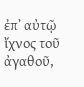ἐπ᾽ αὐτῷ ἴχνος τοῦ  ἀγαθοῦ,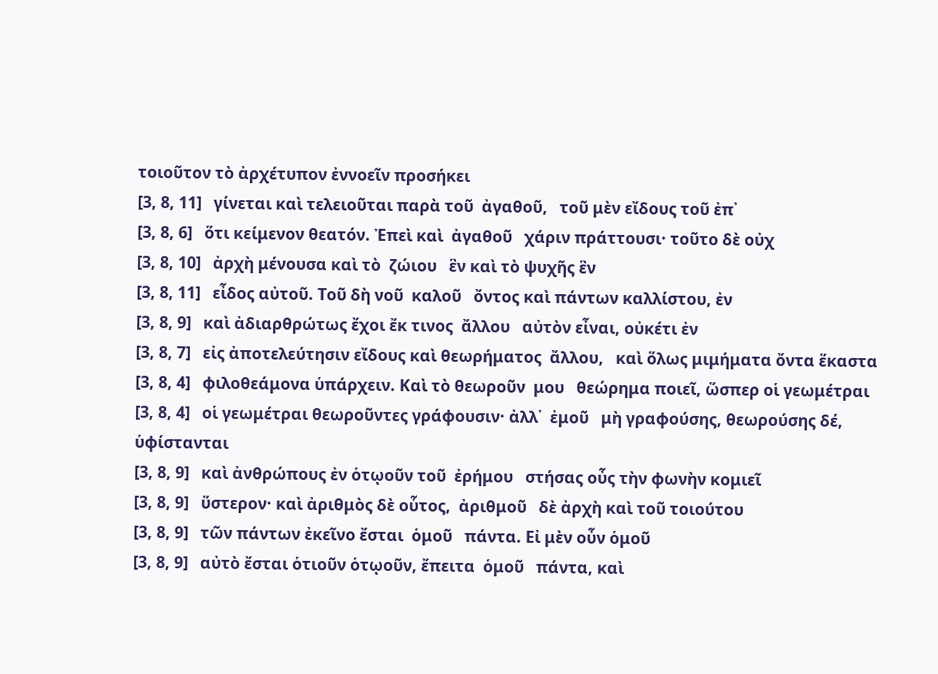τοιοῦτον τὸ ἀρχέτυπον ἐννοεῖν προσήκει
[3, 8, 11]   γίνεται καὶ τελειοῦται παρὰ τοῦ  ἀγαθοῦ,   τοῦ μὲν εἴδους τοῦ ἐπ᾽
[3, 8, 6]   ὅτι κείμενον θεατόν. Ἐπεὶ καὶ  ἀγαθοῦ   χάριν πράττουσι· τοῦτο δὲ οὐχ
[3, 8, 10]   ἀρχὴ μένουσα καὶ τὸ  ζώιου   ἓν καὶ τὸ ψυχῆς ἓν
[3, 8, 11]   εἶδος αὐτοῦ. Τοῦ δὴ νοῦ  καλοῦ   ὄντος καὶ πάντων καλλίστου, ἐν
[3, 8, 9]   καὶ ἀδιαρθρώτως ἔχοι ἔκ τινος  ἄλλου   αὐτὸν εἶναι, οὐκέτι ἐν
[3, 8, 7]   εἰς ἀποτελεύτησιν εἴδους καὶ θεωρήματος  ἄλλου,   καὶ ὅλως μιμήματα ὄντα ἕκαστα
[3, 8, 4]   φιλοθεάμονα ὑπάρχειν. Καὶ τὸ θεωροῦν  μου   θεώρημα ποιεῖ, ὥσπερ οἱ γεωμέτραι
[3, 8, 4]   οἱ γεωμέτραι θεωροῦντες γράφουσιν· ἀλλ᾽  ἐμοῦ   μὴ γραφούσης, θεωρούσης δέ, ὑφίστανται
[3, 8, 9]   καὶ ἀνθρώπους ἐν ὁτῳοῦν τοῦ  ἐρήμου   στήσας οὖς τὴν φωνὴν κομιεῖ
[3, 8, 9]   ὕστερον· καὶ ἀριθμὸς δὲ οὗτος,  ἀριθμοῦ   δὲ ἀρχὴ καὶ τοῦ τοιούτου
[3, 8, 9]   τῶν πάντων ἐκεῖνο ἔσται  ὁμοῦ   πάντα. Εἰ μὲν οὖν ὁμοῦ
[3, 8, 9]   αὐτὸ ἔσται ὁτιοῦν ὁτῳοῦν, ἔπειτα  ὁμοῦ   πάντα, καὶ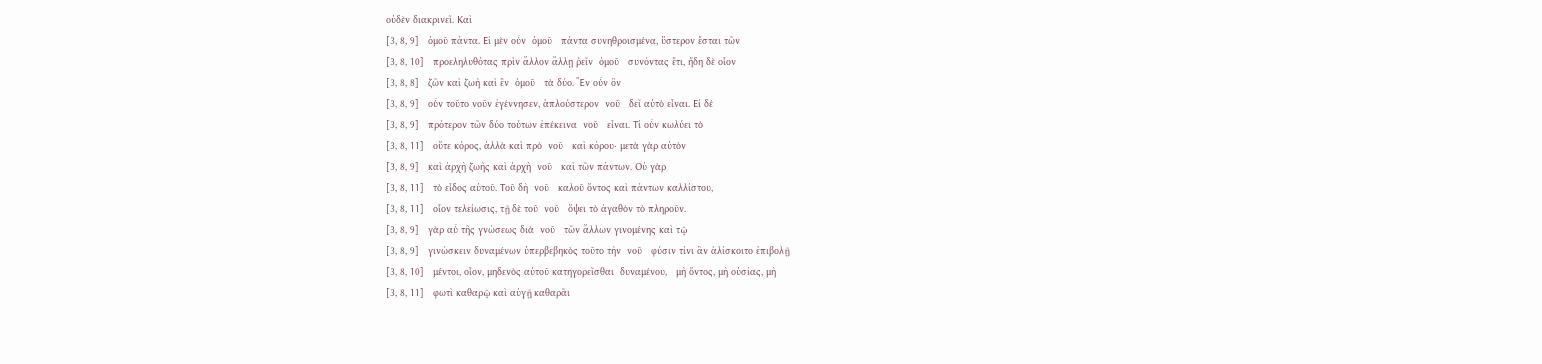οὐδὲν διακρινεῖ. Καὶ
[3, 8, 9]   ὁμοῦ πάντα. Εἰ μὲν οὖν  ὁμοῦ   πάντα συνηθροισμένα, ὕστερον ἔσται τῶν
[3, 8, 10]   προεληλυθότας πρὶν ἄλλον ἄλλῃ ῥεῖν  ὁμοῦ   συνόντας ἔτι, ἤδη δὲ οἷον
[3, 8, 8]   ζῶν καὶ ζωὴ καὶ ἓν  ὁμοῦ   τὰ δύο. Ἓν οὖν ὂν
[3, 8, 9]   οὖν τοῦτο νοῦν ἐγέννησεν, ἁπλούστερον  νοῦ   δεῖ αὐτὸ εἶναι. Εἰ δέ
[3, 8, 9]   πρότερον τῶν δύο τούτων ἐπέκεινα  νοῦ   εἶναι. Τί οὖν κωλύει τὸ
[3, 8, 11]   οὔτε κόρος, ἀλλὰ καὶ πρὸ  νοῦ   καὶ κόρου· μετὰ γὰρ αὐτὸν
[3, 8, 9]   καὶ ἀρχὴ ζωῆς καὶ ἀρχὴ  νοῦ   καὶ τῶν πάντων. Οὐ γὰρ
[3, 8, 11]   τὸ εἶδος αὐτοῦ. Τοῦ δὴ  νοῦ   καλοῦ ὄντος καὶ πάντων καλλίστου,
[3, 8, 11]   οἷον τελείωσις, τῇ δὲ τοῦ  νοῦ   ὄψει τὸ ἀγαθὸν τὸ πληροῦν.
[3, 8, 9]   γὰρ αὖ τῆς γνώσεως διὰ  νοῦ   τῶν ἄλλων γινομένης καὶ τῷ
[3, 8, 9]   γινώσκειν δυναμένων ὑπερβεβηκὸς τοῦτο τὴν  νοῦ   φύσιν τίνι ἂν ἁλίσκοιτο ἐπιβολῇ
[3, 8, 10]   μέντοι, οἷον, μηδενὸς αὐτοῦ κατηγορεῖσθαι  δυναμένου,   μὴ ὄντος, μὴ οὐσίας, μὴ
[3, 8, 11]   φωτὶ καθαρῷ καὶ αὐγῇ καθαρᾶι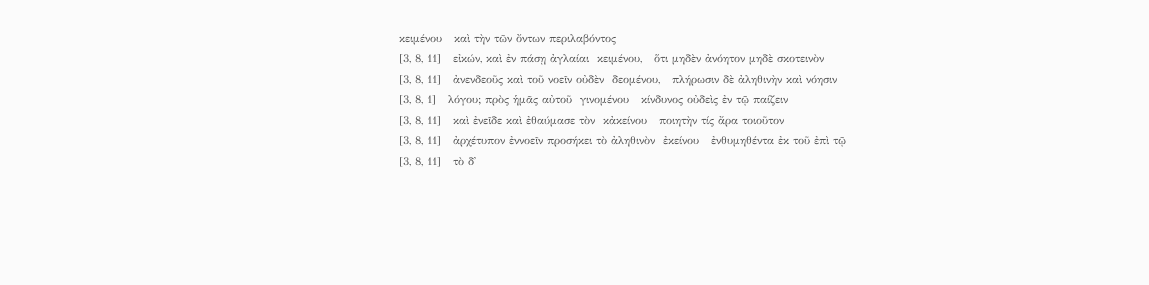κειμένου   καὶ τὴν τῶν ὄντων περιλαβόντος
[3, 8, 11]   εἰκών, καὶ ἐν πάσῃ ἀγλαίαι  κειμένου,   ὅτι μηδὲν ἀνόητον μηδὲ σκοτεινὸν
[3, 8, 11]   ἀνενδεοῦς καὶ τοῦ νοεῖν οὐδὲν  δεομένου,   πλήρωσιν δὲ ἀληθινὴν καὶ νόησιν
[3, 8, 1]   λόγου; πρὸς ἡμᾶς αὐτοῦ  γινομένου   κίνδυνος οὐδεὶς ἐν τῷ παίζειν
[3, 8, 11]   καὶ ἐνεῖδε καὶ ἐθαύμασε τὸν  κἀκείνου   ποιητὴν τίς ἄρα τοιοῦτον
[3, 8, 11]   ἀρχέτυπον ἐννοεῖν προσήκει τὸ ἀληθινὸν  ἐκείνου   ἐνθυμηθέντα ἐκ τοῦ ἐπὶ τῷ
[3, 8, 11]   τὸ δ᾽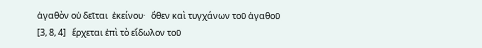ἀγαθὸν οὐ δεῖται  ἐκείνου·   ὅθεν καὶ τυγχάνων τοῦ ἀγαθοῦ
[3, 8, 4]   ἔρχεται ἐπὶ τὸ εἴδωλον τοῦ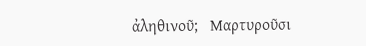ἀληθινοῦ;   Μαρτυροῦσι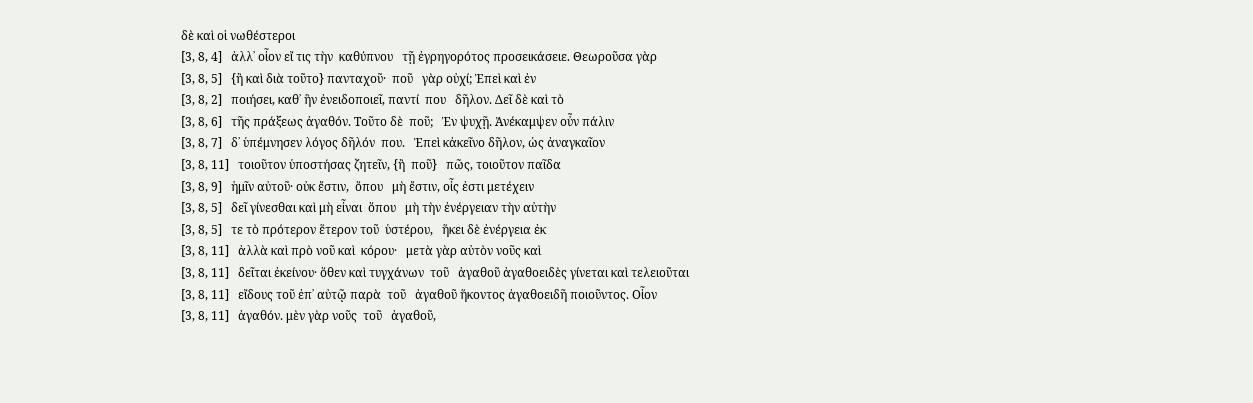δὲ καὶ οἱ νωθέστεροι
[3, 8, 4]   ἀλλ᾽ οἷον εἴ τις τὴν  καθύπνου   τῇ ἐγρηγορότος προσεικάσειε. Θεωροῦσα γὰρ
[3, 8, 5]   {ἢ καὶ διὰ τοῦτο} πανταχοῦ·  ποῦ   γὰρ οὐχί; Ἐπεὶ καὶ ἐν
[3, 8, 2]   ποιήσει, καθ᾽ ἣν ἐνειδοποιεῖ, παντί  που   δῆλον. Δεῖ δὲ καὶ τὸ
[3, 8, 6]   τῆς πράξεως ἀγαθόν. Τοῦτο δὲ  ποῦ;   Ἐν ψυχῇ. Ἀνέκαμψεν οὖν πάλιν
[3, 8, 7]   δ᾽ ὑπέμνησεν λόγος δῆλόν  που.   Ἐπεὶ κἀκεῖνο δῆλον, ὡς ἀναγκαῖον
[3, 8, 11]   τοιοῦτον ὑποστήσας ζητεῖν, {ἢ  ποῦ}   πῶς, τοιοῦτον παῖδα
[3, 8, 9]   ἡμῖν αὐτοῦ· οὐκ ἔστιν,  ὅπου   μὴ ἔστιν, οἷς ἐστι μετέχειν
[3, 8, 5]   δεῖ γίνεσθαι καὶ μὴ εἶναι  ὅπου   μὴ τὴν ἐνέργειαν τὴν αὐτὴν
[3, 8, 5]   τε τὸ πρότερον ἕτερον τοῦ  ὑστέρου,   ἥκει δὲ ἐνέργεια ἐκ
[3, 8, 11]   ἀλλὰ καὶ πρὸ νοῦ καὶ  κόρου·   μετὰ γὰρ αὐτὸν νοῦς καὶ
[3, 8, 11]   δεῖται ἐκείνου· ὅθεν καὶ τυγχάνων  τοῦ   ἀγαθοῦ ἀγαθοειδὲς γίνεται καὶ τελειοῦται
[3, 8, 11]   εἴδους τοῦ ἐπ᾽ αὐτῷ παρὰ  τοῦ   ἀγαθοῦ ἥκοντος ἀγαθοειδῆ ποιοῦντος. Οἷον
[3, 8, 11]   ἀγαθόν. μὲν γὰρ νοῦς  τοῦ   ἀγαθοῦ,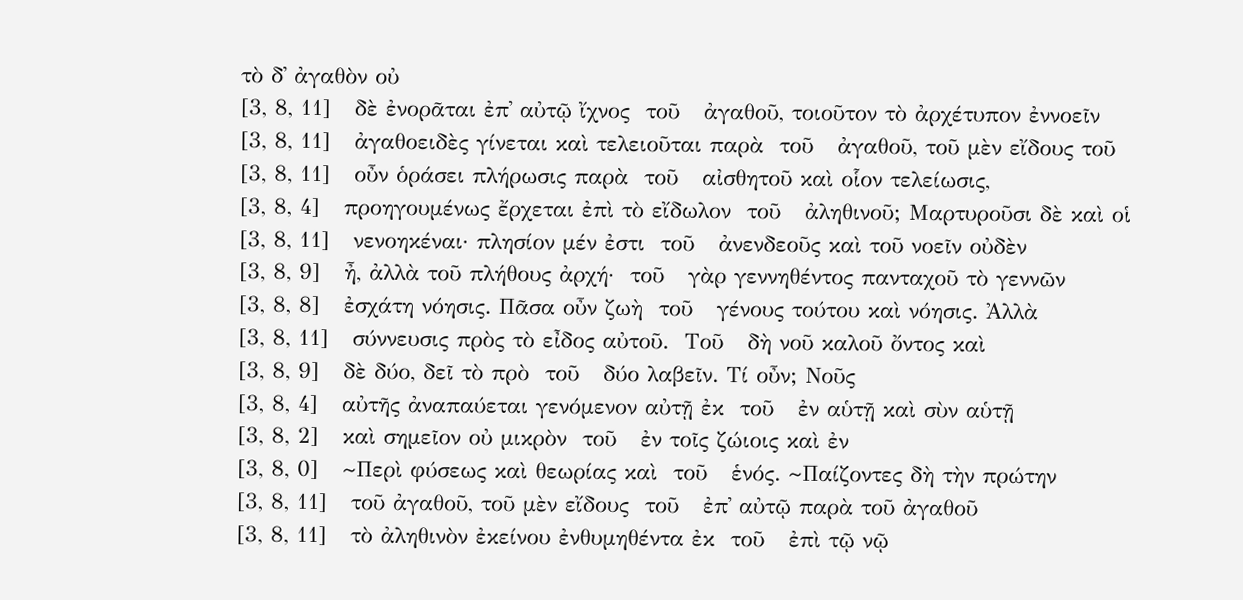τὸ δ᾽ ἀγαθὸν οὐ
[3, 8, 11]   δὲ ἐνορᾶται ἐπ᾽ αὐτῷ ἴχνος  τοῦ   ἀγαθοῦ, τοιοῦτον τὸ ἀρχέτυπον ἐννοεῖν
[3, 8, 11]   ἀγαθοειδὲς γίνεται καὶ τελειοῦται παρὰ  τοῦ   ἀγαθοῦ, τοῦ μὲν εἴδους τοῦ
[3, 8, 11]   οὖν ὁράσει πλήρωσις παρὰ  τοῦ   αἰσθητοῦ καὶ οἷον τελείωσις,
[3, 8, 4]   προηγουμένως ἔρχεται ἐπὶ τὸ εἴδωλον  τοῦ   ἀληθινοῦ; Μαρτυροῦσι δὲ καὶ οἱ
[3, 8, 11]   νενοηκέναι· πλησίον μέν ἐστι  τοῦ   ἀνενδεοῦς καὶ τοῦ νοεῖν οὐδὲν
[3, 8, 9]   ἦ, ἀλλὰ τοῦ πλήθους ἀρχή·  τοῦ   γὰρ γεννηθέντος πανταχοῦ τὸ γεννῶν
[3, 8, 8]   ἐσχάτη νόησις. Πᾶσα οὖν ζωὴ  τοῦ   γένους τούτου καὶ νόησις. Ἀλλὰ
[3, 8, 11]   σύννευσις πρὸς τὸ εἶδος αὐτοῦ.  Τοῦ   δὴ νοῦ καλοῦ ὄντος καὶ
[3, 8, 9]   δὲ δύο, δεῖ τὸ πρὸ  τοῦ   δύο λαβεῖν. Τί οὖν; Νοῦς
[3, 8, 4]   αὐτῆς ἀναπαύεται γενόμενον αὐτῇ ἐκ  τοῦ   ἐν αὑτῇ καὶ σὺν αὑτῇ
[3, 8, 2]   καὶ σημεῖον οὐ μικρὸν  τοῦ   ἐν τοῖς ζώιοις καὶ ἐν
[3, 8, 0]   ~Περὶ φύσεως καὶ θεωρίας καὶ  τοῦ   ἑνός. ~Παίζοντες δὴ τὴν πρώτην
[3, 8, 11]   τοῦ ἀγαθοῦ, τοῦ μὲν εἴδους  τοῦ   ἐπ᾽ αὐτῷ παρὰ τοῦ ἀγαθοῦ
[3, 8, 11]   τὸ ἀληθινὸν ἐκείνου ἐνθυμηθέντα ἐκ  τοῦ   ἐπὶ τῷ νῷ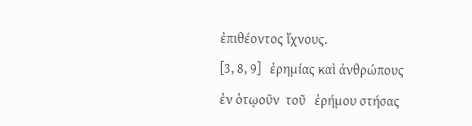ἐπιθέοντος ἴχνους.
[3, 8, 9]   ἐρημίας καὶ ἀνθρώπους ἐν ὁτῳοῦν  τοῦ   ἐρήμου στήσας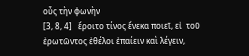οὖς τὴν φωνὴν
[3, 8, 4]   ἔροιτο τίνος ἕνεκα ποιεῖ, εἰ  τοῦ   ἐρωτῶντος ἐθέλοι ἐπαίειν καὶ λέγειν,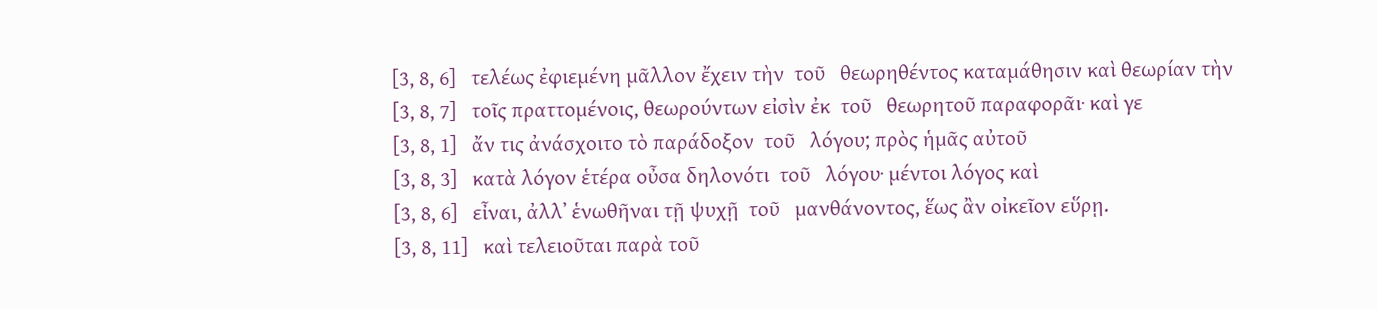[3, 8, 6]   τελέως ἐφιεμένη μᾶλλον ἔχειν τὴν  τοῦ   θεωρηθέντος καταμάθησιν καὶ θεωρίαν τὴν
[3, 8, 7]   τοῖς πραττομένοις, θεωρούντων εἰσὶν ἐκ  τοῦ   θεωρητοῦ παραφορᾶι· καὶ γε
[3, 8, 1]   ἄν τις ἀνάσχοιτο τὸ παράδοξον  τοῦ   λόγου; πρὸς ἡμᾶς αὐτοῦ
[3, 8, 3]   κατὰ λόγον ἑτέρα οὖσα δηλονότι  τοῦ   λόγου· μέντοι λόγος καὶ
[3, 8, 6]   εἶναι, ἀλλ᾽ ἑνωθῆναι τῇ ψυχῇ  τοῦ   μανθάνοντος, ἕως ἂν οἰκεῖον εὕρῃ.
[3, 8, 11]   καὶ τελειοῦται παρὰ τοῦ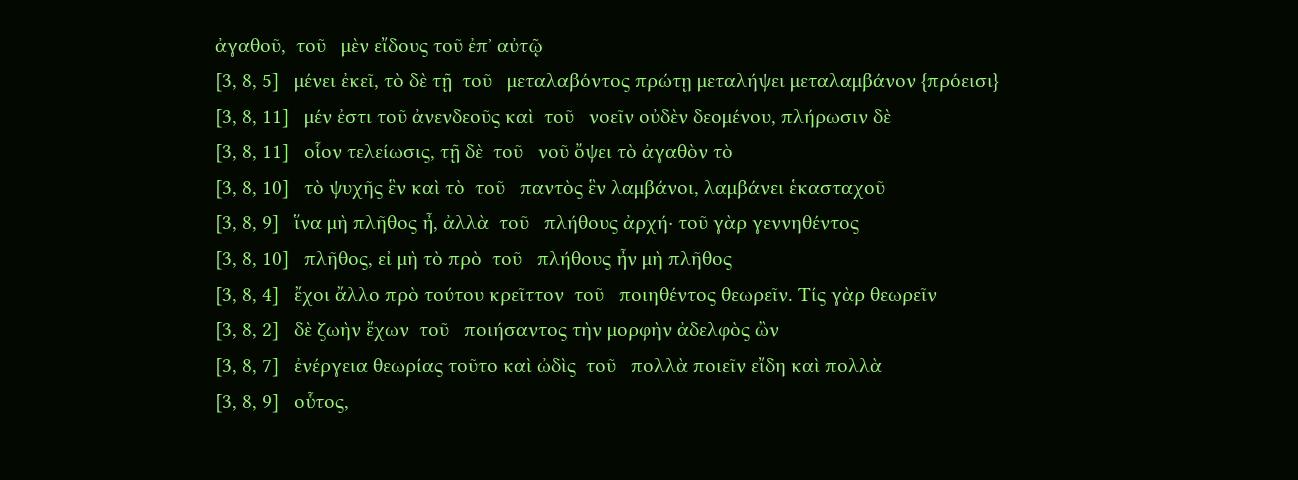ἀγαθοῦ,  τοῦ   μὲν εἴδους τοῦ ἐπ᾽ αὐτῷ
[3, 8, 5]   μένει ἐκεῖ, τὸ δὲ τῇ  τοῦ   μεταλαβόντος πρώτῃ μεταλήψει μεταλαμβάνον {πρόεισι}
[3, 8, 11]   μέν ἐστι τοῦ ἀνενδεοῦς καὶ  τοῦ   νοεῖν οὐδὲν δεομένου, πλήρωσιν δὲ
[3, 8, 11]   οἷον τελείωσις, τῇ δὲ  τοῦ   νοῦ ὄψει τὸ ἀγαθὸν τὸ
[3, 8, 10]   τὸ ψυχῆς ἓν καὶ τὸ  τοῦ   παντὸς ἓν λαμβάνοι, λαμβάνει ἑκασταχοῦ
[3, 8, 9]   ἵνα μὴ πλῆθος ἦ, ἀλλὰ  τοῦ   πλήθους ἀρχή· τοῦ γὰρ γεννηθέντος
[3, 8, 10]   πλῆθος, εἰ μὴ τὸ πρὸ  τοῦ   πλήθους ἦν μὴ πλῆθος
[3, 8, 4]   ἔχοι ἄλλο πρὸ τούτου κρεῖττον  τοῦ   ποιηθέντος θεωρεῖν. Τίς γὰρ θεωρεῖν
[3, 8, 2]   δὲ ζωὴν ἔχων  τοῦ   ποιήσαντος τὴν μορφὴν ἀδελφὸς ὢν
[3, 8, 7]   ἐνέργεια θεωρίας τοῦτο καὶ ὠδὶς  τοῦ   πολλὰ ποιεῖν εἴδη καὶ πολλὰ
[3, 8, 9]   οὗτος,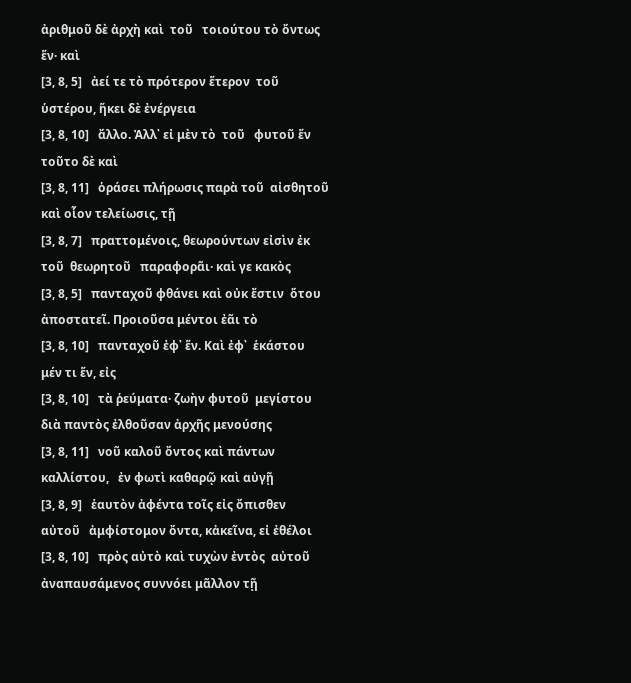ἀριθμοῦ δὲ ἀρχὴ καὶ  τοῦ   τοιούτου τὸ ὄντως ἕν· καὶ
[3, 8, 5]   ἀεί τε τὸ πρότερον ἕτερον  τοῦ   ὑστέρου, ἥκει δὲ ἐνέργεια
[3, 8, 10]   ἄλλο. Ἀλλ᾽ εἰ μὲν τὸ  τοῦ   φυτοῦ ἕν τοῦτο δὲ καὶ
[3, 8, 11]   ὁράσει πλήρωσις παρὰ τοῦ  αἰσθητοῦ   καὶ οἷον τελείωσις, τῇ
[3, 8, 7]   πραττομένοις, θεωρούντων εἰσὶν ἐκ τοῦ  θεωρητοῦ   παραφορᾶι· καὶ γε κακὸς
[3, 8, 5]   πανταχοῦ φθάνει καὶ οὐκ ἔστιν  ὅτου   ἀποστατεῖ. Προιοῦσα μέντοι ἐᾶι τὸ
[3, 8, 10]   πανταχοῦ ἐφ᾽ ἕν. Καὶ ἐφ᾽  ἑκάστου   μέν τι ἕν, εἰς
[3, 8, 10]   τὰ ῥεύματα· ζωὴν φυτοῦ  μεγίστου   διὰ παντὸς ἐλθοῦσαν ἀρχῆς μενούσης
[3, 8, 11]   νοῦ καλοῦ ὄντος καὶ πάντων  καλλίστου,   ἐν φωτὶ καθαρῷ καὶ αὐγῇ
[3, 8, 9]   ἑαυτὸν ἀφέντα τοῖς εἰς ὄπισθεν  αὐτοῦ   ἀμφίστομον ὄντα, κἀκεῖνα, εἰ ἐθέλοι
[3, 8, 10]   πρὸς αὐτὸ καὶ τυχὼν ἐντὸς  αὐτοῦ   ἀναπαυσάμενος συννόει μᾶλλον τῇ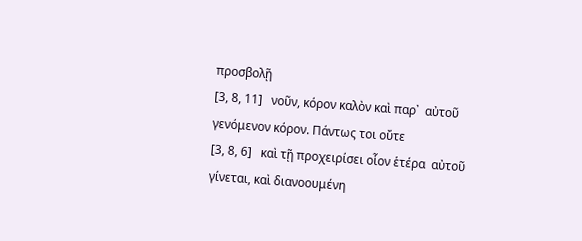προσβολῇ
[3, 8, 11]   νοῦν, κόρον καλὸν καὶ παρ᾽  αὐτοῦ   γενόμενον κόρον. Πάντως τοι οὔτε
[3, 8, 6]   καὶ τῇ προχειρίσει οἷον ἑτέρα  αὐτοῦ   γίνεται, καὶ διανοουμένη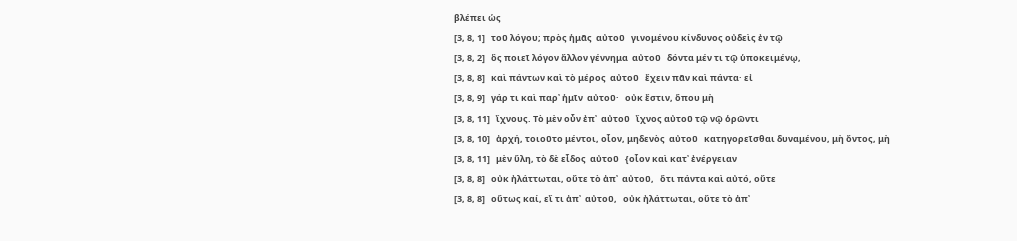βλέπει ὡς
[3, 8, 1]   τοῦ λόγου; πρὸς ἡμᾶς  αὐτοῦ   γινομένου κίνδυνος οὐδεὶς ἐν τῷ
[3, 8, 2]   ὃς ποιεῖ λόγον ἄλλον γέννημα  αὐτοῦ   δόντα μέν τι τῷ ὑποκειμένῳ,
[3, 8, 8]   καὶ πάντων καὶ τὸ μέρος  αὐτοῦ   ἔχειν πᾶν καὶ πάντα· εἰ
[3, 8, 9]   γάρ τι καὶ παρ᾽ ἡμῖν  αὐτοῦ·   οὐκ ἔστιν, ὅπου μὴ
[3, 8, 11]   ἴχνους. Τὸ μὲν οὖν ἐπ᾽  αὐτοῦ   ἴχνος αὐτοῦ τῷ νῷ ὁρῶντι
[3, 8, 10]   ἀρχή, τοιοῦτο μέντοι, οἷον, μηδενὸς  αὐτοῦ   κατηγορεῖσθαι δυναμένου, μὴ ὄντος, μὴ
[3, 8, 11]   μὲν ὕλη, τὸ δὲ εἶδος  αὐτοῦ   {οἷον καὶ κατ᾽ ἐνέργειαν
[3, 8, 8]   οὐκ ἠλάττωται, οὔτε τὸ ἀπ᾽  αὐτοῦ,   ὅτι πάντα καὶ αὐτό, οὔτε
[3, 8, 8]   οὕτως καί, εἴ τι ἀπ᾽  αὐτοῦ,   οὐκ ἠλάττωται, οὔτε τὸ ἀπ᾽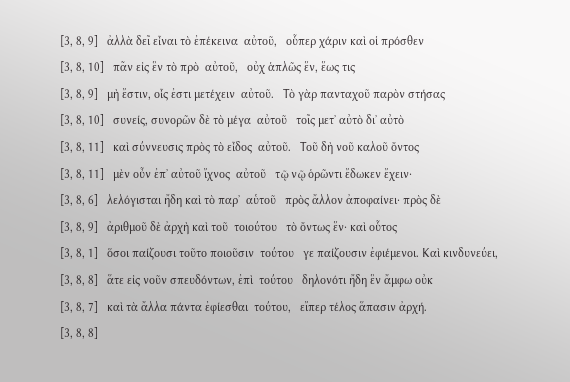[3, 8, 9]   ἀλλὰ δεῖ εἶναι τὸ ἐπέκεινα  αὐτοῦ,   οὗπερ χάριν καὶ οἱ πρόσθεν
[3, 8, 10]   πᾶν εἰς ἓν τὸ πρὸ  αὐτοῦ,   οὐχ ἁπλῶς ἕν, ἕως τις
[3, 8, 9]   μὴ ἔστιν, οἷς ἐστι μετέχειν  αὐτοῦ.   Τὸ γὰρ πανταχοῦ παρὸν στήσας
[3, 8, 10]   συνείς, συνορῶν δὲ τὸ μέγα  αὐτοῦ   τοῖς μετ᾽ αὐτὸ δι᾽ αὐτὸ
[3, 8, 11]   καὶ σύννευσις πρὸς τὸ εἶδος  αὐτοῦ.   Τοῦ δὴ νοῦ καλοῦ ὄντος
[3, 8, 11]   μὲν οὖν ἐπ᾽ αὐτοῦ ἴχνος  αὐτοῦ   τῷ νῷ ὁρῶντι ἔδωκεν ἔχειν·
[3, 8, 6]   λελόγισται ἤδη καὶ τὸ παρ᾽  αὑτοῦ   πρὸς ἄλλον ἀποφαίνει· πρὸς δὲ
[3, 8, 9]   ἀριθμοῦ δὲ ἀρχὴ καὶ τοῦ  τοιούτου   τὸ ὄντως ἕν· καὶ οὗτος
[3, 8, 1]   ὅσοι παίζουσι τοῦτο ποιοῦσιν  τούτου   γε παίζουσιν ἐφιέμενοι. Καὶ κινδυνεύει,
[3, 8, 8]   ἅτε εἰς νοῦν σπευδόντων, ἐπὶ  τούτου   δηλονότι ἤδη ἓν ἄμφω οὐκ
[3, 8, 7]   καὶ τὰ ἄλλα πάντα ἐφίεσθαι  τούτου,   εἴπερ τέλος ἅπασιν ἀρχή.
[3, 8, 8]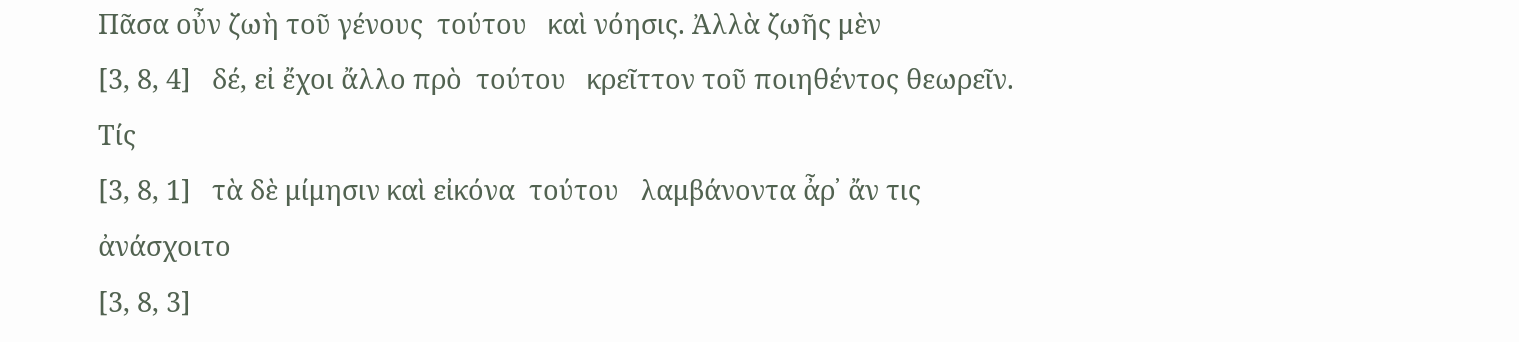Πᾶσα οὖν ζωὴ τοῦ γένους  τούτου   καὶ νόησις. Ἀλλὰ ζωῆς μὲν
[3, 8, 4]   δέ, εἰ ἔχοι ἄλλο πρὸ  τούτου   κρεῖττον τοῦ ποιηθέντος θεωρεῖν. Τίς
[3, 8, 1]   τὰ δὲ μίμησιν καὶ εἰκόνα  τούτου   λαμβάνοντα ἆρ᾽ ἄν τις ἀνάσχοιτο
[3, 8, 3]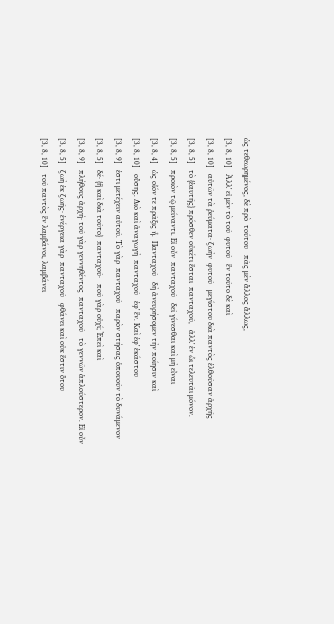ὡς τεθεωρημένος, δὲ πρὸ  τούτου   πᾶς μὲν ἄλλος ἄλλως,
[3, 8, 10]   Ἀλλ᾽ εἰ μὲν τὸ τοῦ  φυτοῦ   ἕν τοῦτο δὲ καὶ
[3, 8, 10]   αὐτῶν τὰ ῥεύματα· ζωὴν  φυτοῦ   μεγίστου διὰ παντὸς ἐλθοῦσαν ἀρχῆς
[3, 8, 5]   τὸ {ἑαυτῆς} πρόσθεν οὐκέτι ἔσται  πανταχοῦ,   ἀλλ᾽ ἐν ὧι τελευτᾶι μόνον.
[3, 8, 5]   προιὸν τῷ μείναντι. Εἰ οὖν  πανταχοῦ   δεῖ γίνεσθαι καὶ μὴ εἶναι
[3, 8, 4]   ὡς οἷόν τε πρᾶξις ἦ.  Πανταχοῦ   δὴ ἀνευρήσομεν τὴν ποίησιν καὶ
[3, 8, 10]   οὔσης. Διὸ καὶ ἀναγωγὴ  πανταχοῦ   ἐφ᾽ ἕν. Καὶ ἐφ᾽ ἑκάστου
[3, 8, 9]   ἐστι μετέχειν αὐτοῦ. Τὸ γὰρ  πανταχοῦ   παρὸν στήσας ὁπουοῦν τὸ δυνάμενον
[3, 8, 5]   δέ· {ἢ καὶ διὰ τοῦτο}  πανταχοῦ·   ποῦ γὰρ οὐχί; Ἐπεὶ καὶ
[3, 8, 9]   πλήθους ἀρχή· τοῦ γὰρ γεννηθέντος  πανταχοῦ   τὸ γεννῶν ἁπλούστερον. Εἰ οὖν
[3, 8, 5]   ζωὴ ἐκ ζωῆς· ἐνέργεια γὰρ  πανταχοῦ   φθάνει καὶ οὐκ ἔστιν ὅτου
[3, 8, 10]   τοῦ παντὸς ἓν λαμβάνοι, λαμβάνει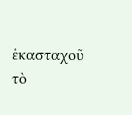ἑκασταχοῦ   τὸ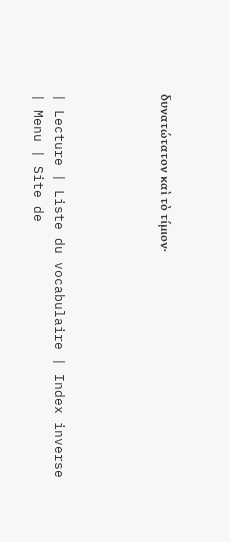δυνατώτατον καὶ τὸ τίμιον·




| Lecture | Liste du vocabulaire | Index inverse | Menu | Site de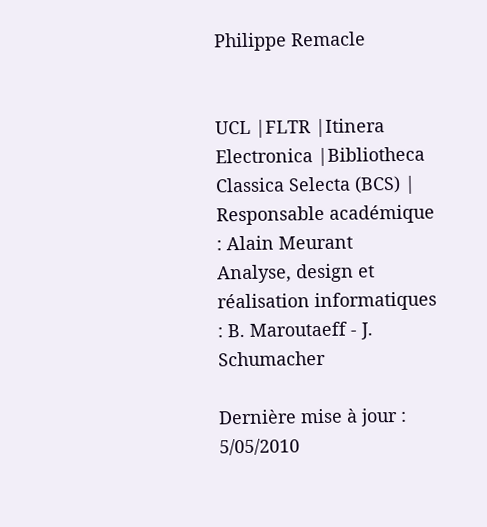Philippe Remacle


UCL |FLTR |Itinera Electronica |Bibliotheca Classica Selecta (BCS) |
Responsable académique : Alain Meurant
Analyse, design et réalisation informatiques : B. Maroutaeff - J. Schumacher

Dernière mise à jour : 5/05/2010